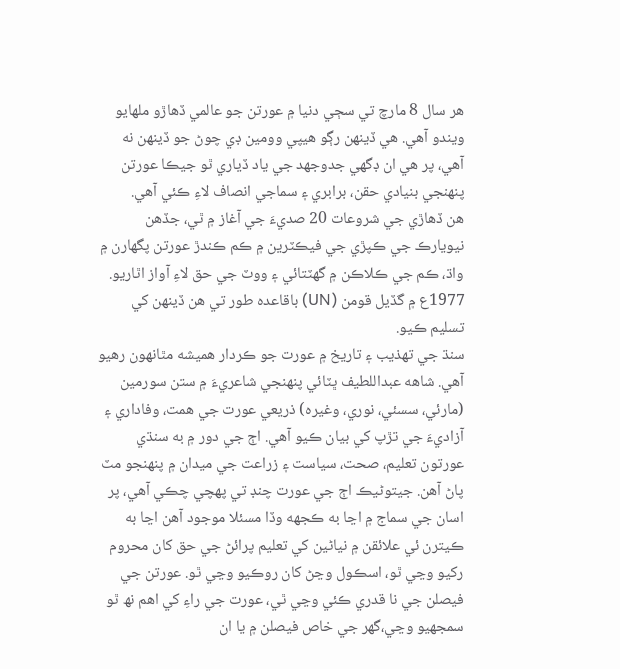هر سال 8 مارچ تي سڄي دنيا ۾ عورتن جو عالمي ڏهاڙو ملهايو ويندو آهي. هي ڏينهن رڳو ھيپي وومين ڊي چوڻ جو ڏينھن نه آھي، پر هي ان ڊگهي جدوجهد جي ياد ڏياري ٿو جيڪا عورتن پنهنجي بنيادي حقن، برابري ۽ سماجي انصاف لاءِ ڪئي آهي.
هن ڏهاڙي جي شروعات 20 صديءَ جي آغاز ۾ ٿي، جڏهن نيويارڪ جي ڪپڙي جي فيڪٽرين ۾ ڪم ڪندڙ عورتن پگهارن ۾ واڌ، ڪم جي ڪلاڪن ۾ گهٽتائي ۽ ووٽ جي حق لاءِ آواز اٿاريو. 1977ع ۾ گڏيل قومن (UN) باقاعده طور تي هن ڏينهن کي تسليم ڪيو.
سنڌ جي تهذيب ۽ تاريخ ۾ عورت جو ڪردار هميشه مٿانهون رهيو آهي. شاهه عبداللطيف ڀٽائي پنهنجي شاعريءَ ۾ ستن سورمين (مارئي، سسئي، نوري، وغيره) ذريعي عورت جي همت، وفاداري ۽ آزاديءَ جي تڙپ کي بيان ڪيو آهي. اڄ جي دور ۾ به سنڌي عورتون تعليم، صحت، سياست ۽ زراعت جي ميدان ۾ پنهنجو مٽ پاڻ آهن. جيتوڻيڪ اڄ جي عورت چنڊ تي پهچي چڪي آهي، پر اسان جي سماج ۾ اڃا به ڪجهه وڏا مسئلا موجود آهن اڃا به ڪيترن ئي علائقن ۾ نياڻين کي تعليم پرائڻ جي حق کان محروم رکيو وڃي ٿو، اسڪول وڃڻ کان روڪيو وڃي ٿو. عورتن جي فيصلن جي نا قدري ڪئي وڃي ٿي، عورت جي راءِ کي اھم نھ ٿو سمجھيو وڃي،گھر جي خاص فيصلن ۾ يا ان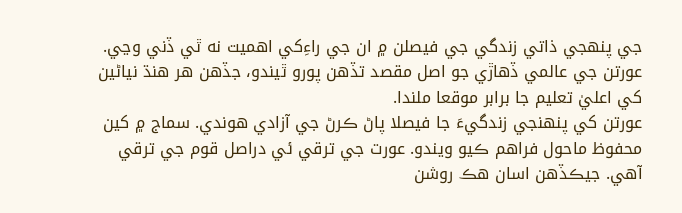جي پنھجي ذاتي زندگي جي فيصلن ۾ ان جي راءِکي اھميت نه ٿي ڏني وڃي. عورتن جي عالمي ڏهاڙي جو اصل مقصد تڏهن پورو ٿيندو، جڏهن ھر ھنڌ نياڻين کي اعليٰ تعليم جا برابر موقعا ملندا.
عورتن کي پنهنجي زندگيءَ جا فيصلا پاڻ ڪرڻ جي آزادي هوندي. سماج ۾ کين محفوظ ماحول فراهم ڪيو ويندو. عورت جي ترقي ئي دراصل قوم جي ترقي آهي. جيڪڏهن اسان هڪ روشن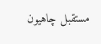مستقبل چاهيون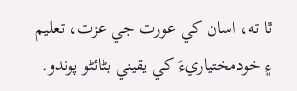ٿا ته، اسان کي عورت جي عزت، تعليم ۽ خودمختياريءَ کي يقيني بڻائڻو پوندو.